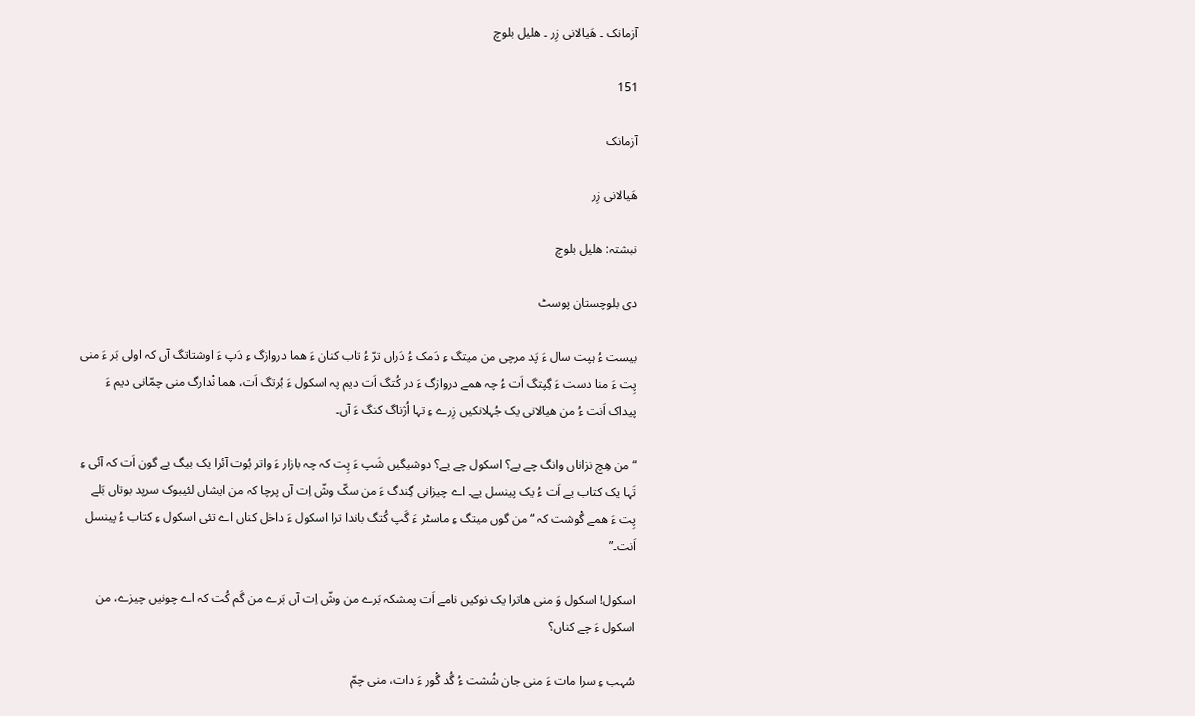آزمانک ۔ ھَیالانی زِر ۔ ھلیل بلوچ

151

آزمانک

ھَیالانی زِر

نبشتہ: ھلیل بلوچ

دی بلوچستان پوسٹ

بیست ءُ ہپت سال ءَ پَد مرچی من میتگ ءِ دَمک ءُ دَراں ترّ ءُ تاب کنان ءَ ھما دروازگ ءِ دَپ ءَ اوشتاتگ آں کہ اولی بَر ءَ منی پِت ءَ منا دست ءَ گِپتگ اَت ءُ چہ ھمے دروازگ ءَ در کُتگ اَت دیم پہ اسکول ءَ بُرتگ اَت، ھما نْدارگ منی چمّانی دیم ءَ پیداک اَنت ءُ من ھیالانی یک جُہلانکیں زِرے ءِ تہا اُژناگ کنگ ءَ آں۔

“من ھِچ نزاناں وانگ چے یے؟ اسکول چے یے؟ دوشیگیں شَپ ءَ پِت کہ چہ بازار ءَ واتر بُوت آئرا یک بیگ یے گون اَت کہ آئی ءِ تَہا یک کتاب یے اَت ءُ یک پینسل یے۔ اے چیزانی گِندگ ءَ من سکّ وشّ اِت آں پرچا کہ من ایشاں لئیبوک سرپد بوتاں بَلے پِت ءَ ھمے گْوشت کہ “من گوں میتگ ءِ ماسٹر ءَ گَپ کُتگ باندا ترا اسکول ءَ داخل کناں اے تئی اسکول ءِ کتاب ءُ پینسل اَنت۔”

اسکول! اسکول وَ منی ھاترا یک نوکیں نامے اَت پمشکہ بَرے من وشّ اِت آں بَرے من گَم کُت کہ اے چونیں چیزے، من اسکول ءَ چے کناں؟

سُہب ءِ سرا مات ءَ منی جان شُشت ءُ گُد گْور ءَ دات، منی چمّ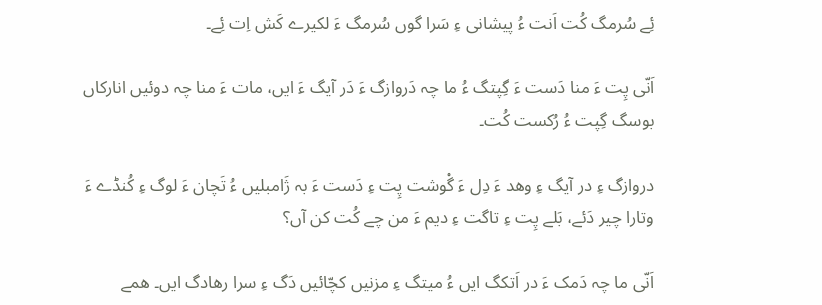ئِے سُرمگ کُت اَنت ءُ پیشانی ءِ سَرا گوں سُرمگ ءَ لکیرے کَش اِت ئِے۔

اَنّی پِت ءَ منا دَست ءَ گِپتگ ءُ ما چہ دَروازگ ءَ دَر آیگ ءَ ایں، مات ءَ منا چہ دوئیں انارکاں بوسگ گِپت ءُ رُکست کُت۔

دروازگ ءِ در آیگ ءِ وھد ءَ دِل ءَ گْوشت پِت ءِ دَست ءَ بہ ژَامبلیں ءُ تَچان ءَ لوگ ءِ کُنڈے ءَ وتارا چیر دَئے، بَلے پِت ءِ تاگت ءِ دیم ءَ من چے کُت کن آں؟

اَنّی ما چہ دَمک ءَ در اَتکگ ایں ءُ میتگ ءِ مزنیں کچّائیں دَگ ءِ سرا رھادگ ایں۔ ھمے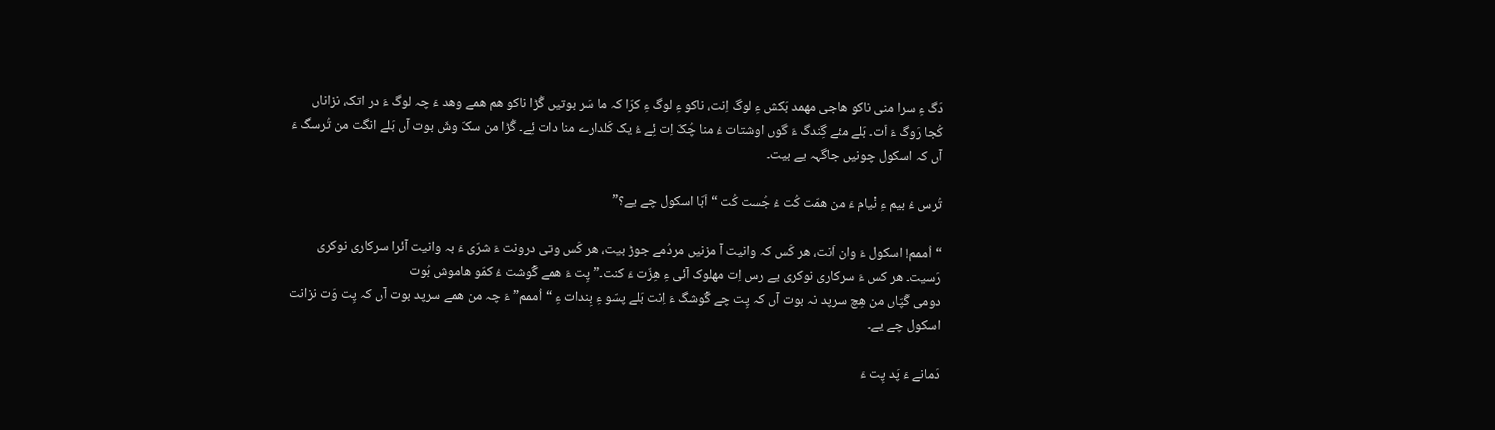دَگ ءِ سرا منی ناکو ھاجی مھمد بَکش ءِ لوگ اِنت، ناکو ءِ لوگ ءِ کرّا کہ ما سَر بوتیں گُڑا ناکو ھم ھمے وھد ءَ چہ لوگ ءَ در اتک، نزاناں کُجا رَوگ ءَ اَت۔ بَلے مئے گِندگ ءَ گوں اوشتات ءُ منا چُکّ اِت ئِے ءُ یک کَلدارے منا دات ئِے۔ گُڑا من سکّ وشّ بوت آں بَلے انگت من تُرسگ ءَ آں کہ اسکول چونیں جاگہہ یے بیت۔

تُرس ءُ بیم ءِ نْیام ءَ من ھمّت کُت ءُ جُست کُت “اَبّا اسکول چے یے؟”

“اُممم! اسکول ءَ وان اَنت، ھر کَس کہ وانیت آ مزنیں مردُمے جوڑ بیت، ھر کَس وتی درونت ءَ شرّی ءَ بہ وانیت آئرا سرکاری نوکری رَسیت۔ ھر کس ءَ سرکاری نوکری یے رس اِت مھلوک آئی ءِ ھِزّت ءَ کنت۔” پِت ءَ ھمے گْوشت ءُ کمّو ھاموش بُوت
دومی گَپّاں من ھِچ سرپد نہ بوت آں کہ پِت چے گْوشگ ءَ اِنت بَلے پسّو ءِ بِندات ءِ “اُممم” ءَ چہ من ھمے سرپد بوت آں کہ پِت وَت نزانت اسکول چے یے۔

دَمانے ءَ پَد پِت ءَ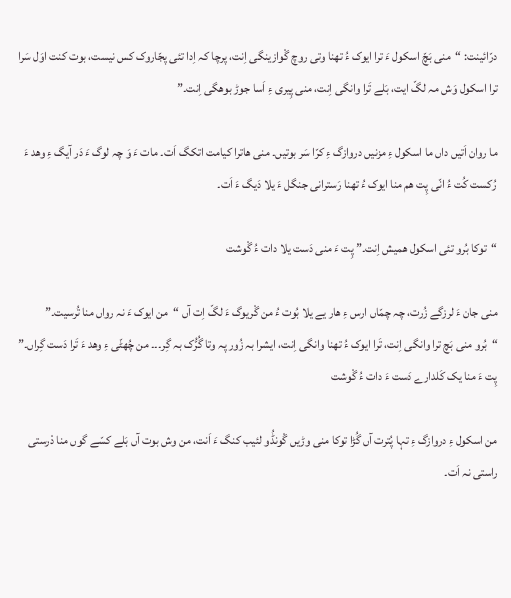درّائینت: “منی بَچّ اسکول ءَ ترا ایوک ءُ تھنا وتی روچ گْوازینگی اِنت، پرچا کہ اِدا تئی پجّاروک کس نیست، بوت کنت اوَل سَرا ترا اسکول وَش مہ لگّ ایت، بَلے تَرا وانگی اِنت، منی پِیری ءِ اَسا جوڑ بوھگی اِنت۔”

ما روان اَتیں داں ما اسکول ءِ مزنیں دروازگ ءِ کرّا سَر بوتیں۔ منی ھاترا کیامت اتکگ اَت۔ مات ءَ وَ چہ لوگ ءَ دَر آیگ ءِ وھد ءَ رُکست کُت ءُ انّی پِت ھم منا ایوک ءُ تھنا رَسترانی جنگل ءَ یلا دَیگ ءَ اَت۔

“توکا بُرو تئی اسکول ھمیش اِنت۔” پِت ءَ منی دَست یلا دات ءُ گْوشت

منی جان ءَ لرزگے زُرت، چہ چمّاں ارس ءِ ھار یے یلا بُوت ءُ من گْریوگ ءَ لگّ اِت آں “من ایوک ءَ نہ رواں منا تُرسیت۔”
“بُرو منی بَچ ترا وانگی اِنت، تَرا ایوک ءُ تھنا وانگی اِنت، ایشرا بہ زُور پہ وتا گُرُّک بہ گِر۔۔۔ من چُھٹّی ءِ وھد ءَ تَرا دَست گِراں۔” پِت ءَ منا یک کَلدارے دَست ءَ دات ءُ گْوشت

من اسکول ءِ دروازگ ءِ تہا پُترت آں گُڑا توکا منی وڑیں گْونڈُو لئیب کنگ ءَ اَنت، من وش بوت آں بَلے کسّے گوں منا دْرستی راستی نہ اَت۔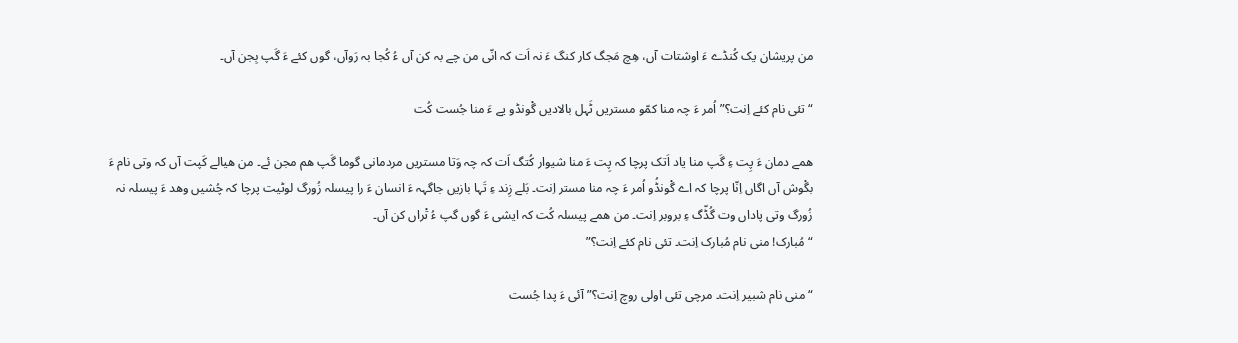من پریشان یک کُنڈے ءَ اوشتات آں، ھِچ مَجگ کار کنگ ءَ نہ اَت کہ انّی من چے بہ کن آں ءُ کُجا بہ رَوآں، گوں کئے ءَ گَپ بِجن آں۔

“تئی نام کئے اِنت؟” اُمر ءَ چہ منا کمّو مستریں ٹَہل بالادیں گْونڈو یے ءَ منا جُست کُت

ھمے دمان ءَ پِت ءِ گَپ منا یاد اَتک پرچا کہ پِت ءَ منا شیوار کُتگ اَت کہ چہ وَتا مستریں مردمانی گوما گَپ ھم مجن ئے۔ من ھیالے کَپت آں کہ وتی نام ءَ بگْوش آں اگاں اِنّا پرچا کہ اے گْونڈُو اُمر ءَ چہ منا مستر اِنت۔ بَلے زِند ءِ تَہا بازیں جاگہہ ءَ انسان ءَ را پیسلہ زُورگ لوٹیت پرچا کہ چُشیں وھد ءَ پیسلہ نہ زُورگ وتی پاداں وت گُڈّگ ءِ بروبر اِنت۔ من ھمے پیسلہ کُت کہ ایشی ءَ گوں گپ ءُ تْراں کن آں۔
“مُبارک! منی نام مُبارک اِنت۔ تئی نام کئے اِنت؟”

“منی نام شبیر اِنت۔ مرچی تئی اولی روچ اِنت؟” آئی ءَ پدا جُست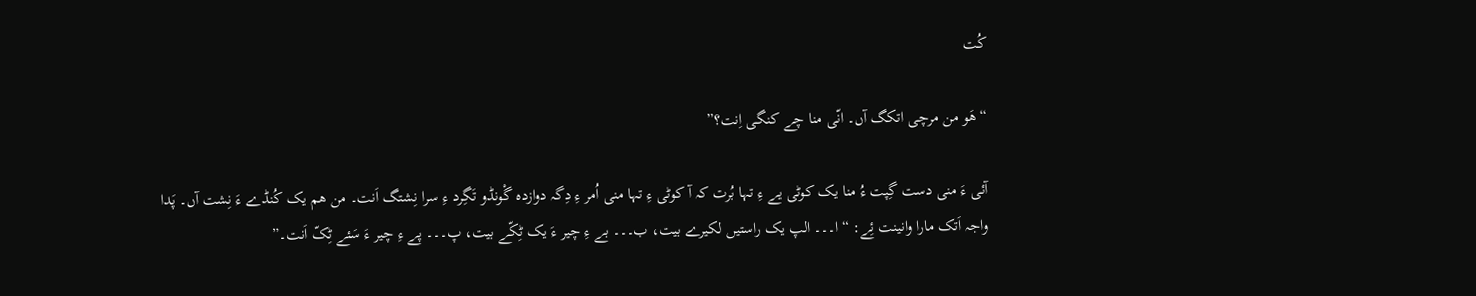کُت

“ھَو من مرچی اتکگ آں۔ انّی منا چے کنگی اِنت؟”

آئی ءَ منی دست گِپت ءُ منا یک کوٹی یے ءِ تہا بُرت کہ آ کوٹی ءِ تہا منی اُمر ءِ دِگہ دوازدہ گْونڈو تَگِرد ءِ سرا نِشتگ اَنت۔ من ھم یک کُنڈے ءَ نِشت آں۔ پَدا واجہ اَتک مارا وانینت ئِے: “ا۔۔۔ الپ یک راستیں لکیرے بیت، ب۔۔۔ بے ءِ چیر ءَ یک ٹِکّے بیت، پ۔۔۔ پے ءِ چیر ءَ سَئے ٹِکّ اَنت۔”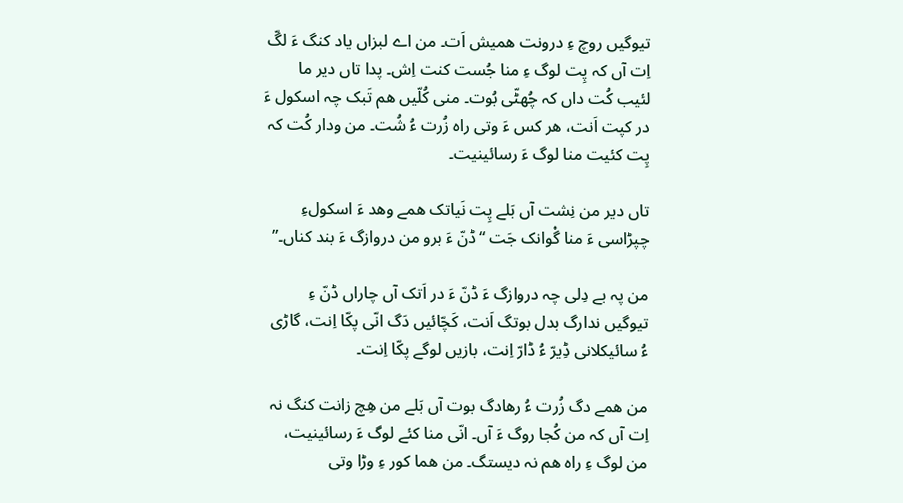تیوگیں روچ ءِ درونت ھمیش اَت۔ من اے لبزاں یاد کنگ ءَ لگّ اِت آں کہ پِت لوگ ءِ منا جُست کنت اِش۔ پدا تاں دیر ما لئیب کُت داں کہ چُھٹّی بُوت۔ منی کُلّیں ھم تَبک چہ اسکول ءَ در کپت اَنت، ھر کس ءَ وتی راہ زُرت ءُ شُت۔ من ودار کُت کہ پِت کئیت منا لوگ ءَ رسائینیت۔

تاں دیر من نِشت آں بَلے پِت نَیاتک ھمے وھد ءَ اسکولءِ چپڑاسی ءَ منا گْوانک جَت “ڈنّ ءَ برو من دروازگ ءَ بند کناں۔”

من پہ بے دِلی چہ دروازگ ءَ ڈنّ ءَ در اَتک آں چاراں ڈنّ ءِ تیوگیں ندارگ بدل بوتگ اَنت، کَچّائیں دَگ انّی پکّا اِنت، گاڑی ءُ سائیکلانی ڈِیرّ ءُ ڈارّ اِنت، بازیں لوگے پکّا اِنت۔

من ھمے دگ زُرت ءُ رھادگ بوت آں بَلے من ھِچ زانت کنگ نہ اِت آں کہ من کُجا روگ ءَ آں۔ انّی منا کئے لوگ ءَ رسائینیت، من لوگ ءِ راہ ھم نہ دیستگ۔ من ھما کور ءِ وڑا وتی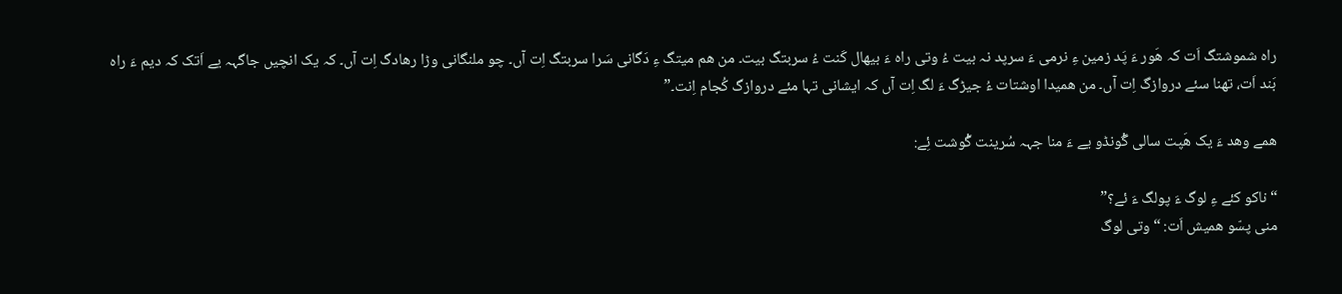راہ شموشتگ اَت کہ ھَور ءَ پَد زمین ءِ نرمی ءَ سرپد نہ بیت ءُ وتی راہ ءَ بیھال کَنت ءُ سربتگ بیت۔ من ھم میتگ ءِ دَگانی سَرا سربتگ اِت آں۔ چو ملنگانی وڑا رھادگ اِت آں۔ کہ یک انچیں جاگہہ یے اَتک کہ دیم ءَ راہ بَند اَت، تھنا سئے دروازگ اِت آں۔ من ھمیدا اوشتات ءُ جیڑگ ءَ لگ اِت آں کہ ایشانی تہا مئے دروازگ کُجام اِنت۔”

ھمے وھد ءَ یک ھَپت سالی گْونڈو یے ءَ منا جہہ سُرینت گْوشت ئِے:

“ناکو کئے ءِ لوگ ءَ پولگ ءَ ئے؟”
منی پسّو ھمیش اَت: “وتی لوگ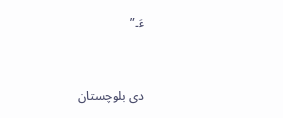ءَ۔”


دی بلوچستان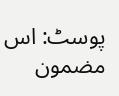پوسٹ: اس مضمون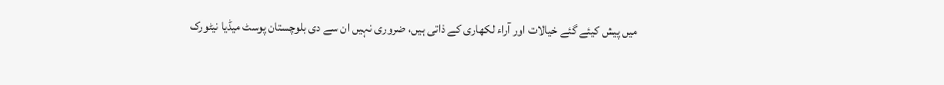میں پیش کیئے گئے خیالات اور آراء لکھاری کے ذاتی ہیں، ضروری نہیں ان سے دی بلوچستان پوسٹ میڈیا نیٹورک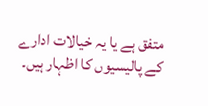متفق ہے یا یہ خیالات ادارے کے پالیسیوں کا اظہار ہیں۔